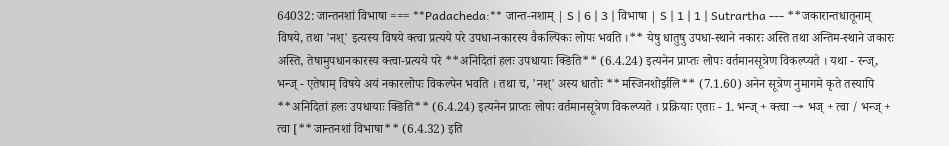64032: जान्तनशां विभाषा === **Padacheda:** जान्त-नशाम् | S | 6 | 3 | विभाषा | S | 1 | 1 | Sutrartha --- **जकारान्तधातूनाम् विषये, तथा 'नश्' इत्यस्य विषये क्त्वा प्रत्यये परे उपधा-नकारस्य वैकल्पिकः लोपः भवति ।** येषु धातुषु उपधा-स्थाने नकारः अस्ति तथा अन्तिम-स्थाने जकारः अस्ति, तेषामुपधानकारस्य क्त्वा-प्रत्यये परे **अनिदितां हलः उपधायाः क्ङिति** (6.4.24) इत्यनेन प्राप्तः लोपः वर्तमानसूत्रेण विकल्प्यते । यथा - रन्ज्, भन्ज् - एतेषाम् विषये अयं नकारलोपः विकल्पेन भवति । तथा च, 'नश्' अस्य धातोः **मस्जिनशोर्झलि** (7.1.60) अनेन सूत्रेण नुमागमे कृते तस्यापि **अनिदितां हलः उपधायाः क्ङिति** (6.4.24) इत्यनेन प्राप्तः लोपः वर्तमानसूत्रेण विकल्प्यते । प्रक्रियाः एताः - 1. भन्ज् + क्त्वा → भज् + त्वा / भन्ज् + त्वा [**जान्तनशां विभाषा** (6.4.32) इति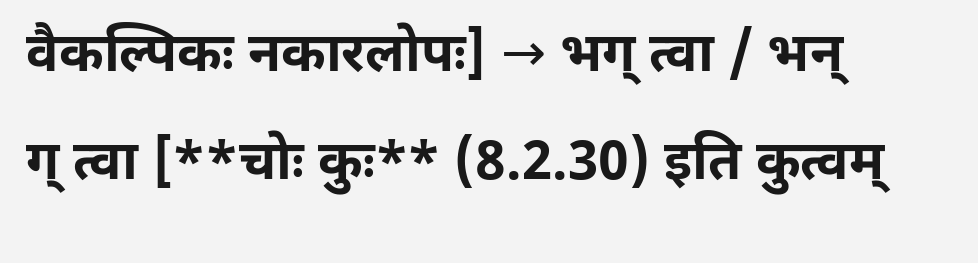वैकल्पिकः नकारलोपः] → भग् त्वा / भन् ग् त्वा [**चोः कुः** (8.2.30) इति कुत्वम्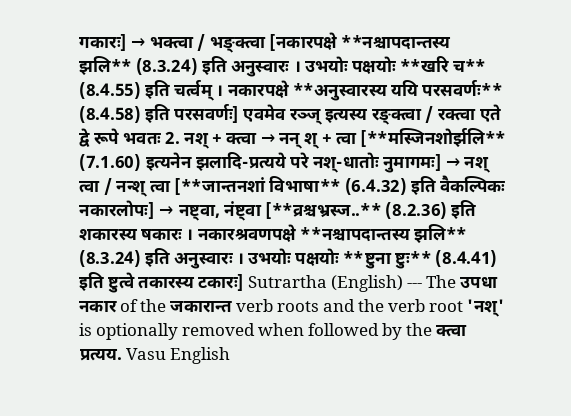गकारः] → भक्त्वा / भङ्क्त्वा [नकारपक्षे **नश्चापदान्तस्य झलि** (8.3.24) इति अनुस्वारः । उभयोः पक्षयोः **खरि च** (8.4.55) इति चर्त्वम् । नकारपक्षे **अनुस्वारस्य ययि परसवर्णः** (8.4.58) इति परसवर्णः] एवमेव रञ्ज् इत्यस्य रङ्क्त्वा / रक्त्वा एते द्वे रूपे भवतः 2. नश् + क्त्वा → नन् श् + त्वा [**मस्जिनशोर्झलि** (7.1.60) इत्यनेन झलादि-प्रत्यये परे नश्-धातोः नुमागमः] → नश् त्वा / नन्श् त्वा [**जान्तनशां विभाषा** (6.4.32) इति वैकल्पिकः नकारलोपः] → नष्ट्वा, नंष्ट्वा [**व्रश्चभ्रस्ज..** (8.2.36) इति शकारस्य षकारः । नकारश्रवणपक्षे **नश्चापदान्तस्य झलि** (8.3.24) इति अनुस्वारः । उभयोः पक्षयोः **ष्टुना ष्टुः** (8.4.41) इति ष्टुत्वे तकारस्य टकारः] Sutrartha (English) --- The उपधा नकार of the जकारान्त verb roots and the verb root 'नश्' is optionally removed when followed by the क्त्वा प्रत्यय. Vasu English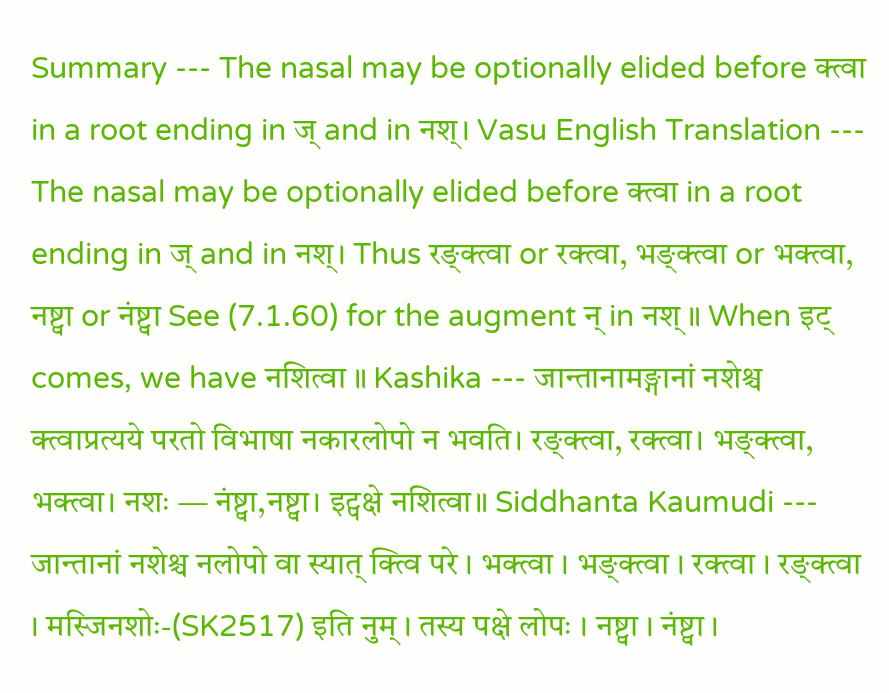Summary --- The nasal may be optionally elided before क्त्वा in a root ending in ज् and in नश्। Vasu English Translation --- The nasal may be optionally elided before क्त्वा in a root ending in ज् and in नश्। Thus रङ्क्त्वा or रक्त्वा, भङ्क्त्वा or भक्त्वा, नष्ट्वा or नंष्ट्वा See (7.1.60) for the augment न् in नश् ॥ When इट् comes, we have नशित्वा ॥ Kashika --- जान्तानामङ्गानां नशेश्च क्त्वाप्रत्यये परतो विभाषा नकारलोपो न भवति। रङ्क्त्वा, रक्त्वा। भङ्क्त्वा, भक्त्वा। नशः — नंष्ट्वा,नष्ट्वा। इट्पक्षे नशित्वा॥ Siddhanta Kaumudi --- जान्तानां नशेश्च नलोपो वा स्यात् क्त्वि परे । भक्त्वा । भङ्क्त्वा । रक्त्वा । रङ्क्त्वा । मस्जिनशोः-(SK2517) इति नुम् । तस्य पक्षे लोपः । नष्ट्वा । नंष्ट्वा ।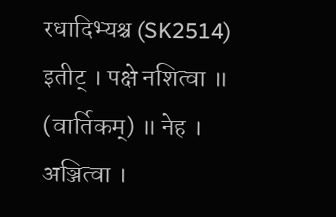रधादिभ्यश्च (SK2514) इतीट् । पक्षे नशित्वा ॥ (वार्तिकम्) ॥ नेह । अञ्जित्वा ।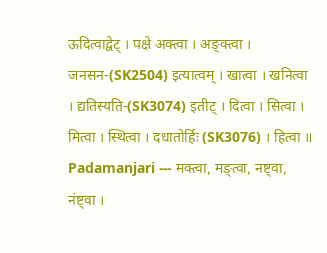ऊदित्वाद्वेट् । पक्षे अक्त्वा । अङ्क्त्वा । जनसन-(SK2504) इत्यात्वम् । खात्वा । खनित्वा । द्यतिस्यति-(SK3074) इतीट् । दित्वा । सित्वा । मित्वा । स्थित्वा । दधातोर्हिः (SK3076) । हित्वा ॥ Padamanjari --- मक्त्वा, मङ्त्वा, नष्ट्वा, नंष्ट्वा ।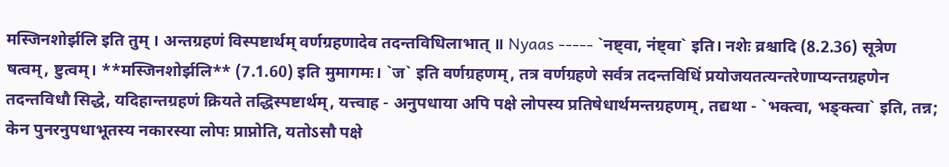मस्जिनशोर्झलि इति तुम् । अन्तग्रहणं विस्पष्टार्थम् वर्णग्रहणादेव तदन्तविधिलाभात् ॥ Nyaas ----- `नष्ट्वा, नंष्ट्वा` इति। नशेः व्रश्चादि (8.2.36) सूत्रेण षत्वम्, ष्टुत्वम्। **मस्जिनशोर्झलि** (7.1.60) इति मुमागमः। `ज` इति वर्णग्रहणम्, तत्र वर्णग्रहणे सर्वत्र तदन्तविधिं प्रयोजयतत्यन्तरेणाप्यन्तग्रहणेन तदन्तविधौ सिद्धे, यदिहान्तग्रहणं क्रियते तद्धिस्पष्टार्थम्, यत्त्वाह - अनुपधाया अपि पक्षे लोपस्य प्रतिषेधार्थमन्तग्रहणम्, तद्यथा - `भक्त्वा, भङ्क्त्वा` इति, तन्न; केन पुनरनुपधाभूतस्य नकारस्या लोपः प्राप्नोति, यतोऽसौ पक्षे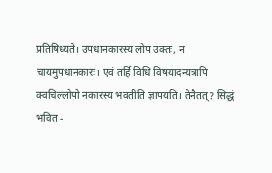प्रतिषिध्यते। उपधानकारस्य लोप उक्तः, न चायमुपधानकारः। एवं तर्हि विधि विषयादन्यत्रापि क्वचिल्लोपो नकारस्य भवतीति ज्ञापयति। तेनैतत्? सिद्धं भवित -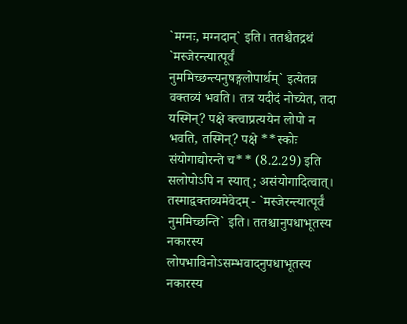`मग्नः, मग्नदान्` इति। ततश्चैतद्रथं `मस्जेरन्त्यात्पूर्वं नुममिच्छन्त्यनुषङ्गलोपार्थम्` इत्येतन्न वक्तव्यं भवति। तत्र यदीदं नोच्येत, तदा यस्मिन्? पक्षे क्त्वाप्रत्ययेन लोपो न भवति, तस्मिन्? पक्षे **स्कोः संयोगाद्योरन्ते च** (8.2.29) इति सलोपोऽपि न स्यात्; असंयोगादित्वात्। तस्माद्वक्तव्यमेवेदम् - `मस्जेरन्त्यात्पूर्वं नुममिच्छन्ति` इति। ततश्चानुपधाभूतस्य नकारस्य लोपभाविनोऽसम्भवादनुपधाभूतस्य नकारस्य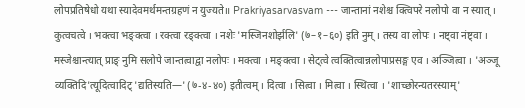लोपप्रतिषेधो यथा स्यादेवमर्थमन्तग्रहणं न युज्यते॥ Prakriyasarvasvam --- जान्तानां नशेश्च क्त्विपरे नलोपो वा न स्यात् । कुत्वचत्वे । भक्त्वा भङ्क्त्वा । रक्त्वा रङ्क्त्वा । नशेः 'मस्जिनशोर्झलि' (७–१–६०) इति नुम् । तस्य वा लोपः । नष्ट्वा नंष्ट्वा । मस्जेश्चान्त्यात् प्राङ् नुमि सलोपे जान्तत्वाद्वा नलोपः । मक्त्वा । मङ्क्त्वा । सेट्त्वे त्वक्तित्वान्नलोपाप्रसङ्ग एव । अञ्जित्वा । 'अञ्जू व्यक्तिदि'त्यूदित्वादिट् 'द्यतिस्यति—' (७-४-४०) इतीत्वम् । दित्वा । सित्वा । मित्वा । स्थित्वा । 'शाच्छोरन्यतरस्याम्'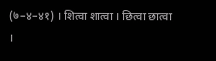(७–४–४१) । शित्वा शात्वा । छित्वा छात्वा ।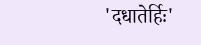'दधातेर्हिः'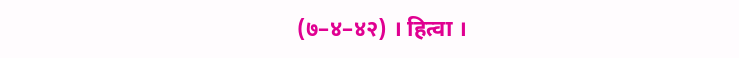(७–४–४२) । हित्वा ।